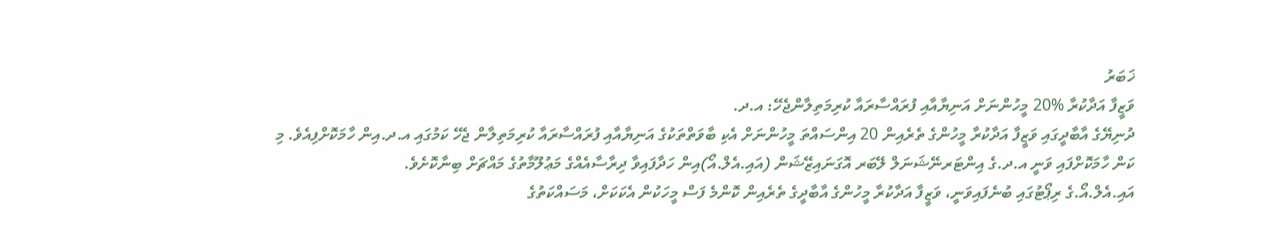ޚަބަރު
ވަޒީފާ އަދާކުރާ %20 މީހުންނަށް އަނިޔާއާއި ފުރައްސާރައާ ކުރިމަތިލާންޖެހޭ: އ.ދ.
ދުނިޔޭގެ އާބާދީގައި ވަޒީފާ އަދާކުރާ މީހުންގެ ތެރެއިން 20 އިންސައްތަ މީހުންނަށް އެކި ބާވަތްތަކުގެ އަނިޔާއާއި ފުރައްސާރައާ ކުރިމަތިލާން ޖެހޭ ކަމުގައި އ.ދ.އިން ހާމަކޮށްފިއެވެ. މި ކަން ހާމަކޮށްފައި ވަނީ އ.ދ.ގެ އިންޓަރނޭޝަނަލް ލޭބަރ އޮގަނައިޒޭޝަން (އައި.އެލް.އޯ)އިން ހަދާފައިވާ ދިރާސާއެއްގެ މަޢުލޫމާތުގެ މައްޗަށް ބިނާކޮށެވެ.
އައި.އެލް.އޯ.ގެ ރިޕޯޓުގައި ބުނެފައިވަނީ، ވަޒީފާ އަދާކުރާ މީހުންގެ އާބާދީގެ ތެރެއިން ކޮންމެ ފަސް މީހަކުން އެކަކަށް، މަސައްކަތުގެ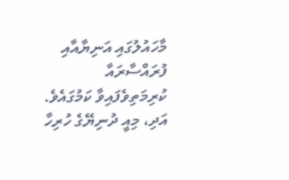މާހައުލުގައި އަނިޔާއާއި ފުރައްސާރައާ ކުރިމަތިވެފައިވާ ކަމުގައެވެ. އަދި، މިއީ ދުނިޔޭގެ ހުރިހާ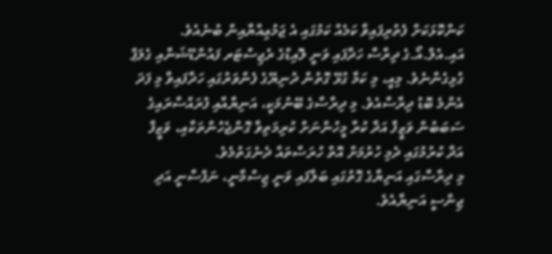ކަންކޮޅަކަށް ފެތުރިފައިވާ ކަމެއް ކަމުގައި އެ ޖަމުޢިއްޔާއިން ބުނެއެވެ.
އައި.އެލް.އޯ.ގެ ދިރާސާ ހަދާފައި ވަނީ ލޮއިޑްގެ ރެޖިސްޓަރ ފައުންޑޭޝަނާއި ގެލަޕް ގުޅިގެންނެވެ. މިއީ، މި ކަމާ ގުޅޭ ގޮތުން ދުނިޔޭގެ ފެންވަރުގައި ހަދާފައިވާ މި ފަދަ އެންމެ ބޮޑު ދިރާސާއެވެ. މި ދިރާސާގެ ބޭނުމަކީ، އަނިޔާއާއި ފުރައްސާރައިގެ ސަބަބުން ވަޒީފާ އަދާ ކުރާ މީހުންނަށް ކުރިމަތިވާ ގޮންޖެހުންތަކާއި، ވަޒީފާ އަދާ ކުރުމުގައި ދެމި ހުރުމަށް އޮތް ހުރަސްތައް ދެނެގަތުމެވެ.
މި ދިރާސާގައި އަނިޔާގެ ގޮތުގައި ބަލާފައި ވަނީ ޖިސްމާނީ، ނަފްސާނީ އަދި ޖިންސީ އަނިޔާއެވެ.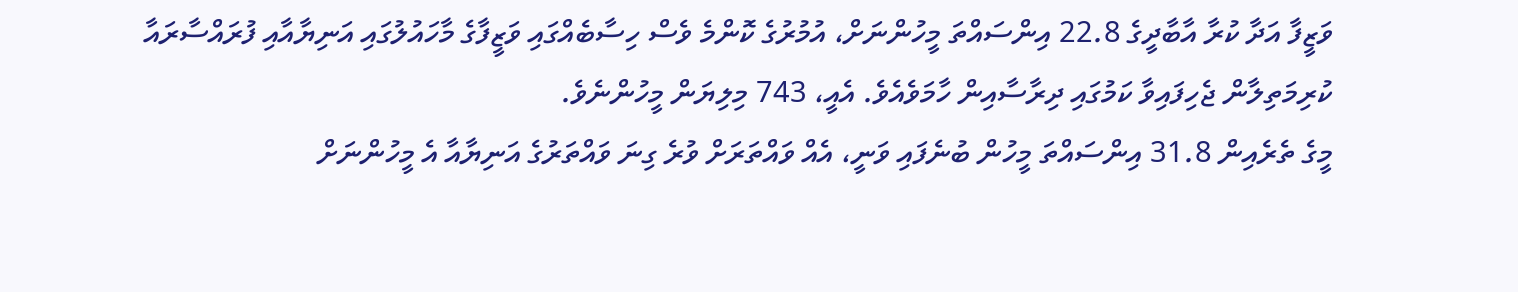ވަޒީފާ އަދާ ކުރާ އާބާދީގެ 22.8 އިންސައްތަ މީހުންނަށް، އުމުރުގެ ކޮންމެ ވެސް ހިސާބެއްގައި ވަޒީފާގެ މާހައުލުގައި އަނިޔާއާއި ފުރައްސާރައާ ކުރިމަތިލާން ޖެހިފައިވާ ކަމުގައި ދިރާސާއިން ހާމަވެއެވެ. އެއީ، 743 މިލިޔަން މީހުންނެވެ.
މީގެ ތެރެއިން 31.8 އިންސައްތަ މީހުން ބުނެފައި ވަނީ، އެއް ވައްތަރަށް ވުރެ ގިނަ ވައްތަރުގެ އަނިޔާއާ އެ މީހުންނަށް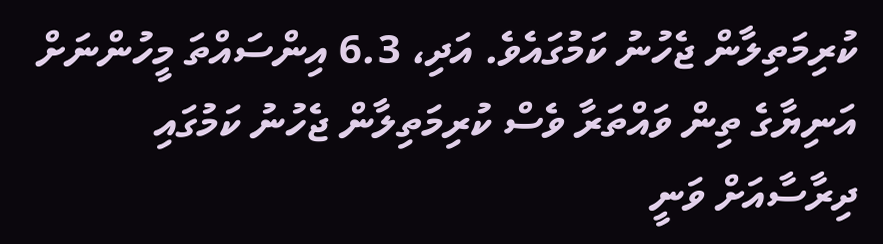ކުރިމަތިލާން ޖެހުނު ކަމުގައެވެ. އަދި، 6.3 އިންސައްތަ މީހުންނަށް އަނިޔާގެ ތިން ވައްތަރާ ވެސް ކުރިމަތިލާން ޖެހުނު ކަމުގައި ދިރާސާއަށް ވަނީ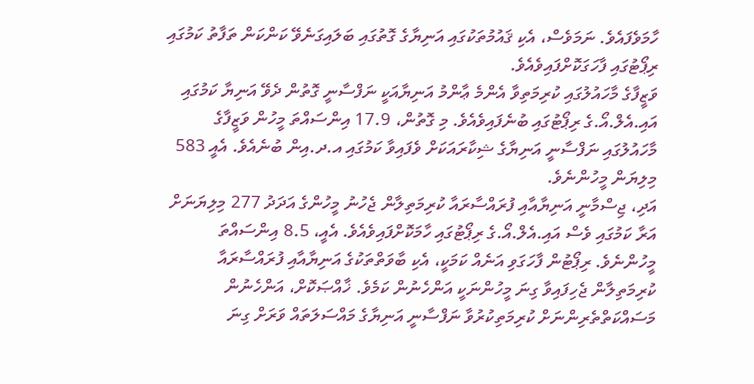ހާމަވެފައެވެ. ނަމަވެސް، އެކި ޤައުމުތަކުގައި އަނިޔާގެ ގޮތުގައި ބަލައިގަނެވޭ ކަންކަން ތަފާތު ކަމުގައި ރިޕޯޓުގައި ފާހަގަކޮށްފައިވެއެވެ.
ވަޒީފާގެ މާހައުލުގައި ކުރިމަތިވާ އެންމެ ޢާންމު އަނިޔާއަކީ ނަފްސާނީ ގޮތުން ދެވޭ އަނިޔާ ކަމުގައި އައި.އެލް.އޯ.ގެ ރިޕޯޓުގައި ބުނެފައިވެއެވެ. މި ގޮތުން، 17.9 އިންސައްތަ މީހުން ވަޒީފާގެ މާހައުލުގައި ނަފްސާނީ އަނިޔާގެ ޝިކާރައަކަށް ވެފައިވާ ކަމުގައި އ.ދ.އިން ބުނެއެވެ. އެއީ 583 މިލިޔަން މީހުންނެވެ.
އަދި، ޖިސްމާނީ އަނިޔާއާއި ފުރައްސާރައާ ކުރިމަތިލާން ޖެހުނު މީހުންގެ އަދަދު 277 މިލިޔަނަށް އަރާ ކަމުގައި ވެސް އައި.އެލް.އޯ.ގެ ރިޕޯޓުގައި ހާމަކޮށްފައިވެއެވެ. އެއީ، 8.5 އިންސައްތަ މީހުންނެވެ. ރިޕޯޓުން ފާހަގަވި އަނެއް ކަމަކީ، އެކި ބާވަތްތަކުގެ އަނިޔާއާއި ފުރައްސާރައާ ކުރިމަތިލާން ޖެހިފައިވާ ގިނަ މީހުންނަކީ އަންހެނުން ކަމެވެ. ޚާއްޞަކޮށް، އަންހެނުން މަސައްކަތްތެރިންނަށް ކުރިމަތިކުރުވާ ނަފްސާނީ އަނިޔާގެ މައްސަލަތައް ވަރަށް ގިނަ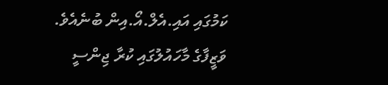ކަމުގައި އައި.އެލް.އޯ.އިން ބުނެއެވެ.
ވަޒީފާގެ މާހައުލުގައި ކުރާ ޖިންސީ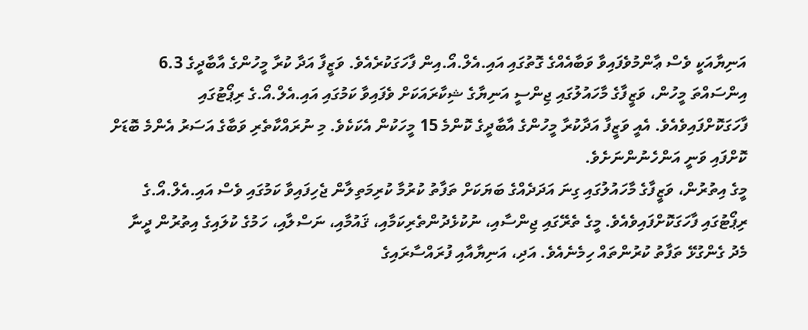އަނިޔާއަކީ ވެސް ޢާންމުވެފައިވާ ވަބާއެއްގެ ގޮތުގައި އައި.އެލް.އޯ.އިން ފާހަގަކުރެއެވެ. ވަޒީފާ އަދާ ކުރާ މީހުންގެ އާބާދީގެ 6.3 އިންސައްތަ މީހުން، ވަޒީފާގެ މާހައުލުގައި ޖިންސީ އަނިޔާގެ ޝިކާރައަކަށް ވެފައިވާ ކަމުގައި އައި.އެލް.އޯ.ގެ ރިޕޯޓުގައި ފާހަގަކޮށްފައިވެއެވެ. އެއީ ވަޒީފާ އަދާކުރާ މީހުންގެ އާބާދީގެ ކޮންމެ 15 މީހަކުން އެކަކެވެ. މި ނުރައްކާތެރި ވަބާގެ އަސަރު އެންމެ ބޮޑަށް ކޮށްފައި ވަނީ އަންހެނުންނަށެވެ.
މީގެ އިތުރުން، ވަޒީފާގެ މާހައުލުގައި ގިނަ އަދަދެއްގެ ބަޔަކަށް ތަފާތު ކުރުމާ ކުރިމަތިލާން ޖެހިފައިވާ ކަމުގައި ވެސް އައި.އެލް.އޯ.ގެ ރިޕޯޓުގައި ފާހަގަކޮށްފައިވެއެވެ. މީގެ ތެރޭގައި ޖިންސާއި، ނުކުޅެދުންތެރިކަމާއި، ޤައުމާއި، ނަސްލާއި، ހަމުގެ ކުލައިގެ އިތުރުން ދީނާ މެދު ގެންގުޅޭ ތަފާތު ކުރުންތައް ހިމެނެއެވެ. އަދި، އަނިޔާއާއި ފުރައްސާރައިގެ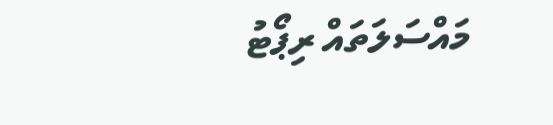މައްސަލަތައް ރިޕޯޓު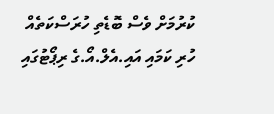ކުރުމަށް ވެސް ބޮޑެތި ހުރަސްކަތެއް ހުރި ކަމައި އައި.އެލް.އޯ.ގެ ރިޕޯޓުގައި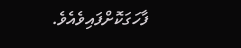ފާހަގަކޮށްފައިވެއެވެ.